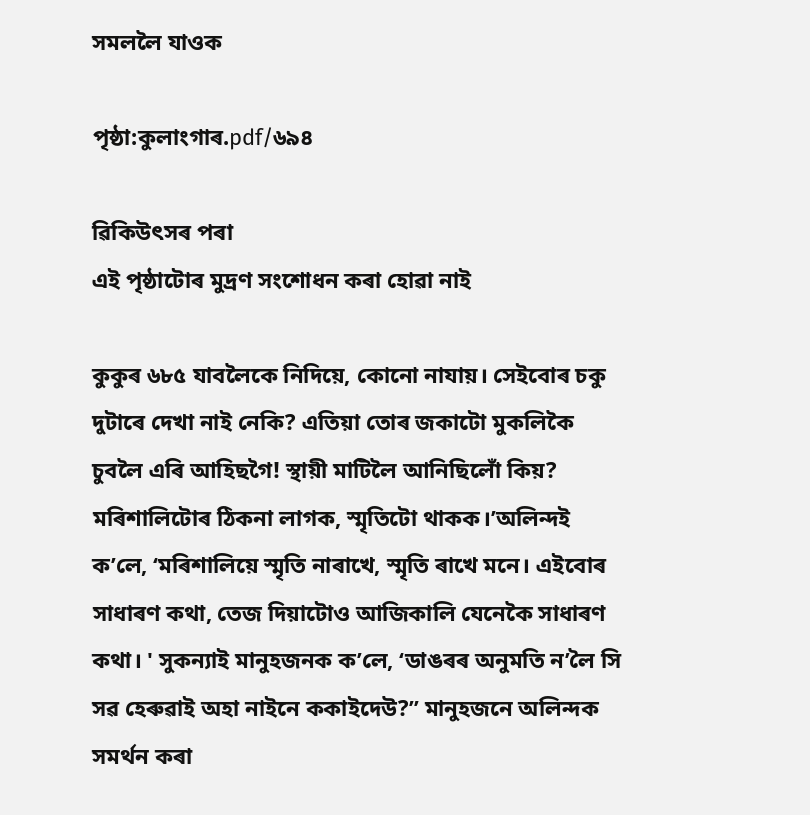সমললৈ যাওক

পৃষ্ঠা:কুলাংগাৰ.pdf/৬৯৪

ৱিকিউৎসৰ পৰা
এই পৃষ্ঠাটোৰ মুদ্ৰণ সংশোধন কৰা হোৱা নাই

কুকুৰ ৬৮৫ যাবলৈকে নিদিয়ে, কোনো নাযায়। সেইবোৰ চকু দুটাৰে দেখা নাই নেকি? এতিয়া তোৰ জকাটো মুকলিকৈ চুবলৈ এৰি আহিছগৈ! স্থায়ী মাটিলৈ আনিছিলোঁ কিয়? মৰিশালিটোৰ ঠিকনা লাগক, স্মৃতিটো থাকক।’অলিন্দই ক’লে, ‘মৰিশালিয়ে স্মৃতি নাৰাখে, স্মৃতি ৰাখে মনে। এইবোৰ সাধাৰণ কথা, তেজ দিয়াটোও আজিকালি যেনেকৈ সাধাৰণ কথা। ' সুকন্যাই মানুহজনক ক’লে, ‘ডাঙৰৰ অনুমতি ন’লৈ সি সৱ হেৰুৱাই অহা নাইনে ককাইদেউ?” মানুহজনে অলিন্দক সমৰ্থন কৰা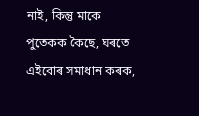নাই, কিন্তু মাকে পুতেকক কৈছে, ঘৰতে এইবোৰ সমাধান কৰক,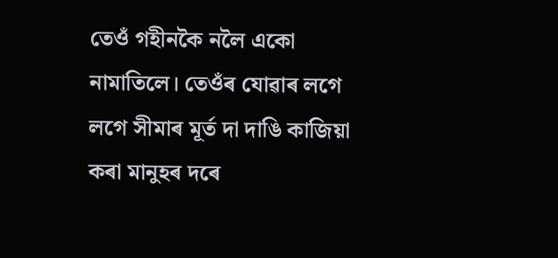তেওঁ গহীনকৈ নলৈ একো নামাতিলে। তেওঁৰ যোৱাৰ লগে লগে সীমাৰ মূৰ্ত দা দাঙি কাজিয়া কৰা মানুহৰ দৰে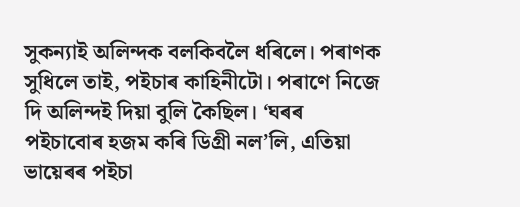সুকন্যাই অলিন্দক বলকিবলৈ ধৰিলে। পৰাণক সুধিলে তাই, পইচাৰ কাহিনীটো। পৰাণে নিজে দি অলিন্দই দিয়া বুলি কৈছিল। ‘ঘৰৰ পইচাবোৰ হজম কৰি ডিগ্ৰী নল’লি, এতিয়া ভায়েৰৰ পইচা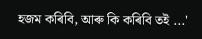হজম কৰিবি, আৰু কি কৰিবি তই ...'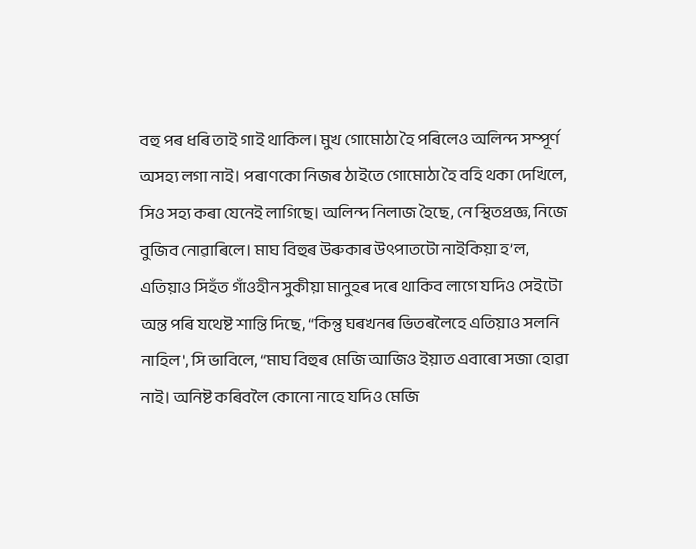বহু পৰ ধৰি তাই গাই থাকিল। মুখ গোমোঠা হৈ পৰিলেও অলিন্দ সম্পূৰ্ণ অসহ্য লগা নাই। পৰাণকো নিজৰ ঠাইতে গোমোঠা হৈ বহি থকা দেখিলে, সিও সহ্য কৰা যেনেই লাগিছে। অলিন্দ নিলাজ হৈছে, নে স্থিতপ্ৰজ্ঞ, নিজে বুজিব নোৱাৰিলে। মাঘ বিহুৰ উৰুকাৰ উৎপাতটো নাইকিয়া হ’ল, এতিয়াও সিহঁত গাঁওহীন সুকীয়া মানুহৰ দৰে থাকিব লাগে যদিও সেইটো অন্ত পৰি যথেষ্ট শান্তি দিছে, “কিন্তু ঘৰখনৰ ভিতৰলৈহে এতিয়াও সলনি নাহিল', সি ভাবিলে, “মাঘ বিহুৰ মেজি আজিও ইয়াত এবাৰো সজা হোৱা নাই। অনিষ্ট কৰিবলৈ কোনো নাহে যদিও মেজি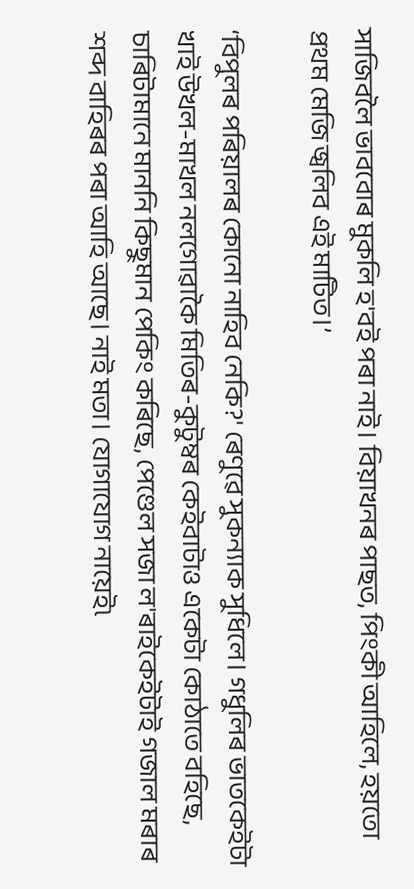সাজিবলৈ ভাববোৰ মুকলি হ'বই পৰা নাই। বিয়াখনৰ পাছত, পিংকী আহিলে, হয়তো প্ৰথম মেজি জ্বলিব এই মাটিত।’

‘বিপুলৰ পৰিয়ালৰ কোনো নাহিব নেকি?' ৰেণুৱে সুকন্যাক সুধিলে। গধুলিৰ ভাতকেইটা খাই উখল-মাখল নলগোৱাকৈ মিতিৰ-কুটুম্বৰ কেইবাটাও একেটা কোঠাতে বহিছে, চাৰিটামানে মাননি কিছুমান পেকিং কৰিছে, পেণ্ডেল সজা ল'ৰাইকেইটাই গজাল মৰাৰ শব্দ বাহিৰৰ পৰা আহি আছে। নাই মতা। যোগাযোগ নায়েই৷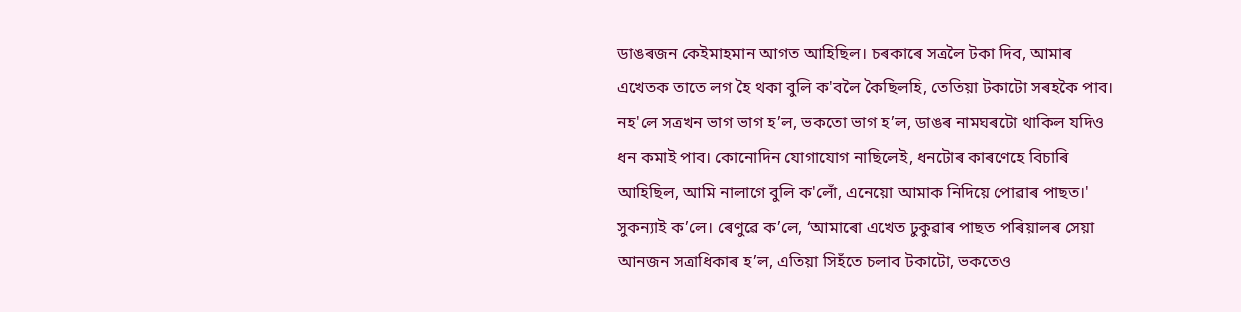ডাঙৰজন কেইমাহমান আগত আহিছিল। চৰকাৰে সত্ৰলৈ টকা দিব, আমাৰ এখেতক তাতে লগ হৈ থকা বুলি ক'বলৈ কৈছিলহি, তেতিয়া টকাটো সৰহকৈ পাব। নহ'লে সত্ৰখন ভাগ ভাগ হ’ল, ভকতো ভাগ হ’ল, ডাঙৰ নামঘৰটো থাকিল যদিও ধন কমাই পাব। কোনোদিন যোগাযোগ নাছিলেই, ধনটোৰ কাৰণেহে বিচাৰি আহিছিল, আমি নালাগে বুলি ক'লোঁ, এনেয়ো আমাক নিদিয়ে পোৱাৰ পাছত।' সুকন্যাই ক’লে। ৰেণুৱে ক’লে, ‘আমাৰো এখেত ঢুকুৱাৰ পাছত পৰিয়ালৰ সেয়া আনজন সত্ৰাধিকাৰ হ’ল, এতিয়া সিহঁতে চলাব টকাটো, ভকতেও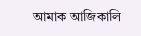আমাক আজিকালি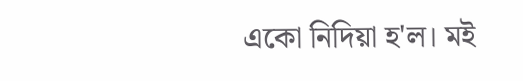একো নিদিয়া হ'ল। মই